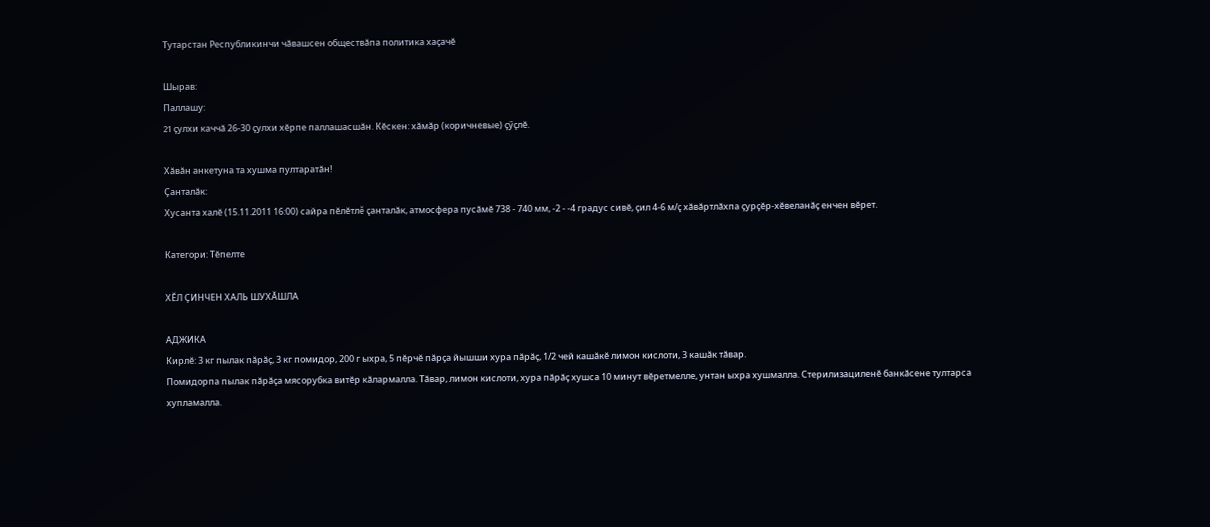Тутарстан Республикинчи чăвашсен обществăпа политика хаçачĕ

Шырав:
Паллашу:
21 çулхи каччă 26-30 çулхи хĕрпе паллашасшăн. Кĕскен: хăмăр (коричневые) çӳçлĕ.

Хăвăн анкетуна та хушма пултаратăн!
Çанталăк:
Хусанта халĕ (15.11.2011 16:00) сайра пĕлĕтлĕ çанталăк, атмосфера пусăмĕ 738 - 740 мм, -2 - -4 градус сивĕ, çил 4-6 м/ç хăвăртлăхпа çурçĕр-хĕвеланăç енчен вĕрет.

Категори: Тĕпелте

ХĔЛ ÇИНЧЕН ХАЛЬ ШУХĂШЛА

АДЖИКА
Кирлĕ: 3 кг пылак пăрăç, 3 кг помидор, 200 г ыхра, 5 пĕрчĕ пăрçа йышши хура пăрăç, 1/2 чей кашăкĕ лимон кислоти, 3 кашăк тăвар.
Помидорпа пылак пăрăçа мясорубка витĕр кăлармалла. Тăвар, лимон кислоти, хура пăрăç хушса 10 минут вĕретмелле, унтан ыхра хушмалла. Стерилизациленĕ банкăсене тултарса хупламалла.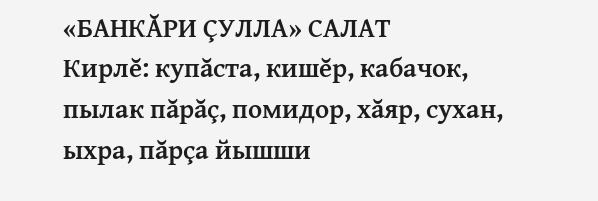«БАНКĂРИ ÇУЛЛА» САЛАТ
Кирлĕ: купăста, кишĕр, кабачок, пылак пăрăç, помидор, хăяр, сухан, ыхра, пăрçа йышши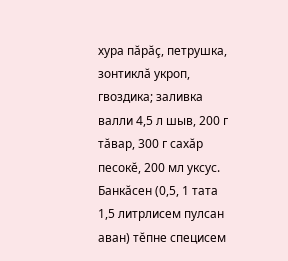хура пăрăç, петрушка, зонтиклă укроп, гвоздика; заливка валли 4,5 л шыв, 200 г тăвар, 300 г сахăр песокĕ, 200 мл уксус.
Банкăсен (0,5, 1 тата 1,5 литрлисем пулсан аван) тĕпне специсем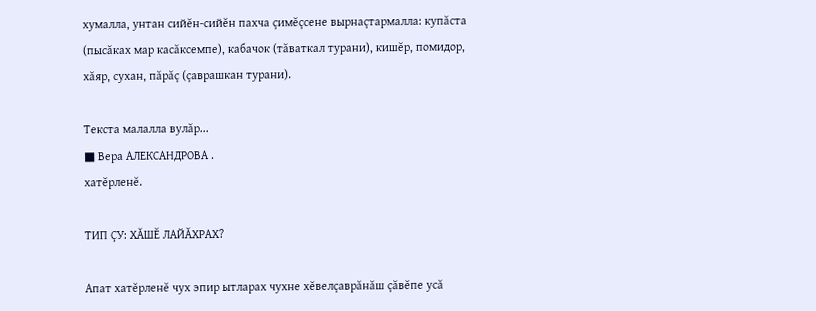хумалла, унтан сийĕн-сийĕн пахча çимĕçсене вырнаçтармалла: купăста (пысăках мар касăксемпе), кабачок (тăваткал турани), кишĕр, помидор, хăяр, сухан, пăрăç (çаврашкан турани).

Текста малалла вулăр...
■ Вера АЛЕКСАНДРОВА .
хатĕрленĕ.

ТИП ÇУ: ХĂШĔ ЛАЙĂХРАХ?

Апат хатĕрленĕ чух эпир ытларах чухне хĕвелçаврăнăш çăвĕпе усă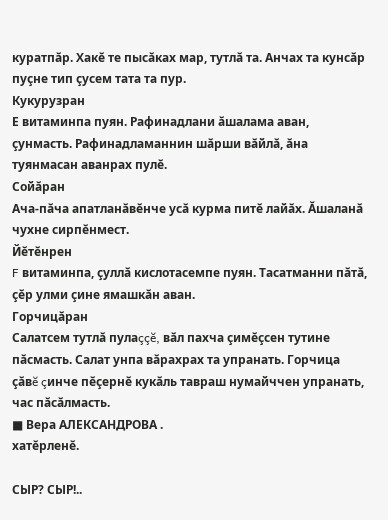куратпăр. Хакĕ те пысăках мар, тутлă та. Анчах та кунсăр пуçне тип çусем тата та пур.
Кукурузран
Е витаминпа пуян. Рафинадлани ăшалама аван, çунмасть. Рафинадламаннин шăрши вăйлă, ăна туянмасан аванрах пулĕ.
Сойăран
Ача-пăча апатланăвĕнче усă курма питĕ лайăх. Ăшаланă чухне сирпĕнмест.
Йĕтĕнрен
F витаминпа, çуллă кислотасемпе пуян. Тасатманни пăтă, çĕр улми çине ямашкăн аван.
Горчицăран
Салатсем тутлă пулаççĕ, вăл пахча çимĕçсен тутине пăсмасть. Салат унпа вăрахрах та упранать. Горчица çăвĕ çинче пĕçернĕ кукăль тавраш нумайччен упранать, час пăсăлмасть.
■ Вера АЛЕКСАНДРОВА .
хатĕрленĕ.

СЫР? СЫР!..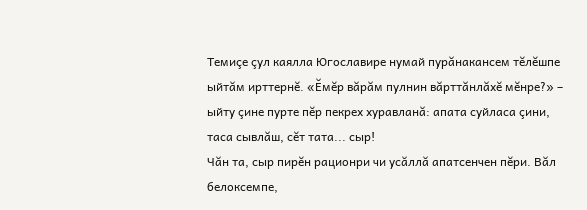Темиçе çул каялла Югославире нумай пурăнакансем тĕлĕшпе ыйтăм ирттернĕ. «Ĕмĕр вăрăм пулнин вăрттăнлăхĕ мĕнре?» – ыйту çине пурте пĕр пекрех хуравланă: апата суйласа çини, таса сывлăш, сĕт тата... сыр!
Чăн та, сыр пирĕн рационри чи усăллă апатсенчен пĕри. Вăл белоксемпе,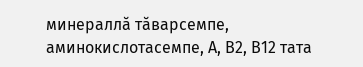минераллă тăварсемпе, аминокислотасемпе, А, В2, В12 тата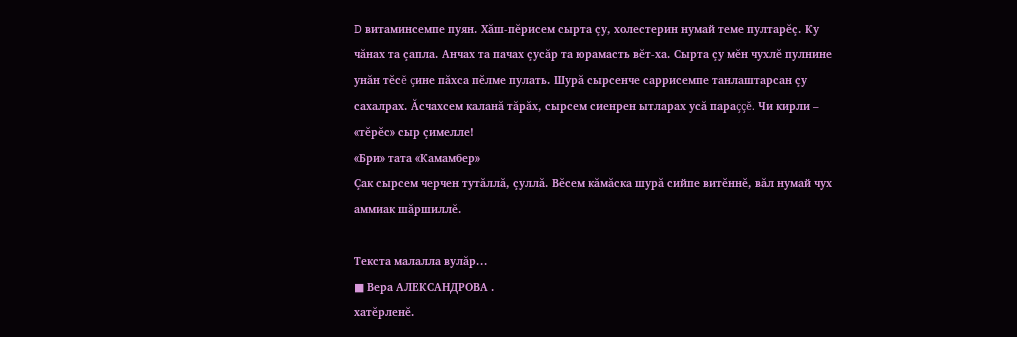D витаминсемпе пуян. Хăш-пĕрисем сырта çу, холестерин нумай теме пултарĕç. Ку чăнах та çапла. Анчах та пачах çусăр та юрамасть вĕт-ха. Сырта çу мĕн чухлĕ пулнине унăн тĕсĕ çине пăхса пĕлме пулать. Шурă сырсенче саррисемпе танлаштарсан çу сахалрах. Ăсчахсем каланă тăрăх, сырсем сиенрен ытларах усă параççĕ. Чи кирли – «тĕрĕс» сыр çимелле!
«Бри» тата «Камамбер»
Çак сырсем черчен тутăллă, çуллă. Вĕсем кăмăска шурă сийпе витĕннĕ, вăл нумай чух аммиак шăршиллĕ.

Текста малалла вулăр...
■ Вера АЛЕКСАНДРОВА .
хатĕрленĕ.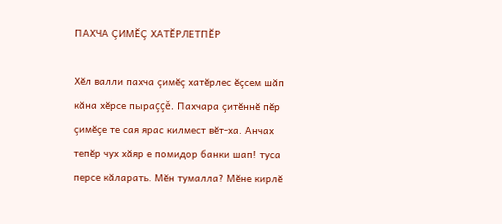ПАХЧА ÇИМĔÇ ХАТĔРЛЕТПĔР

Хĕл валли пахча çимĕç хатĕрлес ĕçсем шăп кăна хĕрсе пыраççĕ. Пахчара çитĕннĕ пĕр çимĕçе те сая ярас килмест вĕт-ха. Анчах тепĕр чух хăяр е помидор банки шап! туса персе кăларать. Мĕн тумалла? Мĕне кирлĕ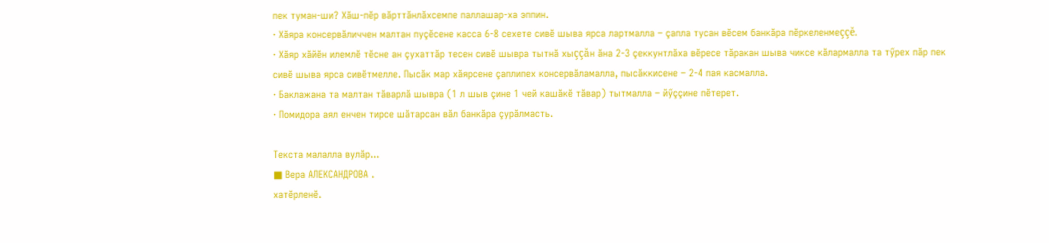пек туман-ши? Хăш-пĕр вăрттăнлăхсемпе паллашар-ха эппин.
· Хăяра консервăличчен малтан пуçĕсене касса 6-8 сехете сивĕ шыва ярса лартмалла – çапла тусан вĕсем банкăра пĕркеленмеççĕ.
· Хăяр хăйĕн илемлĕ тĕсне ан çухаттăр тесен сивĕ шывра тытнă хыççăн ăна 2-3 çеккунтлăха вĕресе тăракан шыва чиксе кăлармалла та тӳрех пăр пек сивĕ шыва ярса сивĕтмелле. Пысăк мар хăярсене çаплипех консервăламалла, пысăккисене – 2-4 пая касмалла.
· Баклажана та малтан тăварлă шывра (1 л шыв çине 1 чей кашăкĕ тăвар) тытмалла – йӳççине пĕтерет.
· Помидора аял енчен тирсе шăтарсан вăл банкăра çурăлмасть.

Текста малалла вулăр...
■ Вера АЛЕКСАНДРОВА .
хатĕрленĕ.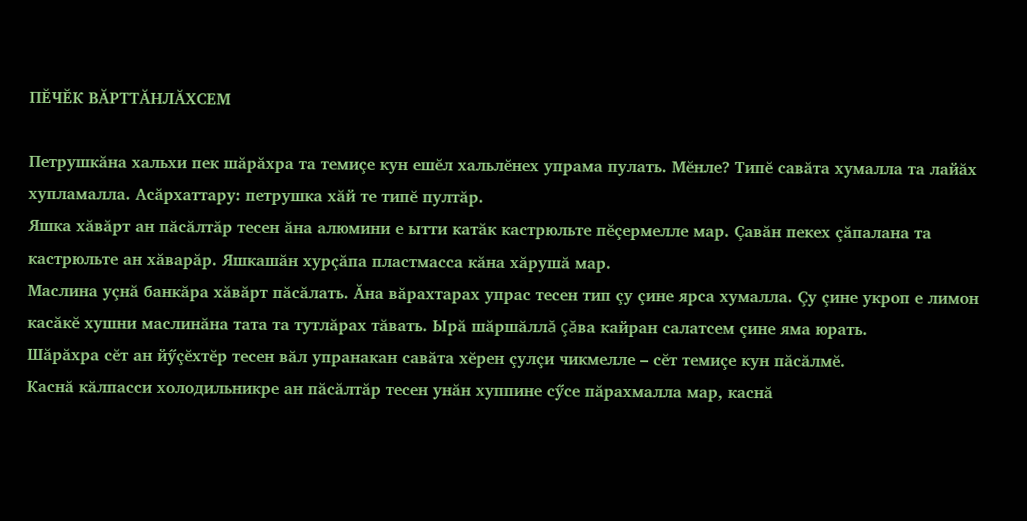ПĔЧĔК ВĂРТТĂНЛĂХСЕМ

Петрушкăна хальхи пек шăрăхра та темиçе кун ешĕл хальлĕнех упрама пулать. Мĕнле? Типĕ савăта хумалла та лайăх хупламалла. Асăрхаттару: петрушка хăй те типĕ пултăр.
Яшка хăвăрт ан пăсăлтăр тесен ăна алюмини е ытти катăк кастрюльте пĕçермелле мар. Çавăн пекех çăпалана та кастрюльте ан хăварăр. Яшкашăн хурçăпа пластмасса кăна хăрушă мар.
Маслина уçнă банкăра хăвăрт пăсăлать. Ăна вăрахтарах упрас тесен тип çу çине ярса хумалла. Çу çине укроп е лимон касăкĕ хушни маслинăна тата та тутлăрах тăвать. Ырă шăршăллă çăва кайран салатсем çине яма юрать.
Шăрăхра сĕт ан йӳçĕхтĕр тесен вăл упранакан савăта хĕрен çулçи чикмелле – сĕт темиçе кун пăсăлмĕ.
Каснă кăлпасси холодильникре ан пăсăлтăр тесен унăн хуппине сӳсе пăрахмалла мар, каснă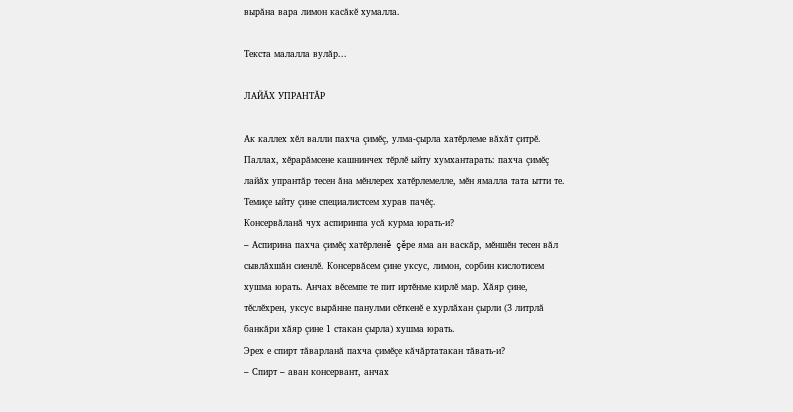вырăна вара лимон касăкĕ хумалла.

Текста малалла вулăр...

ЛАЙĂХ УПРАНТĂР

Ак каллех хĕл валли пахча çимĕç, улма-çырла хатĕрлеме вăхăт çитрĕ. Паллах, хĕрарăмсене кашнинчех тĕрлĕ ыйту хумхантарать: пахча çимĕç лайăх упрантăр тесен ăна мĕнлерех хатĕрлемелле, мĕн ямалла тата ытти те. Темиçе ыйту çине специалистсем хурав пачĕç.
Консервăланă чух аспиринпа усă курма юрать-и?
– Аспирина пахча çимĕç хатĕрленĕ çĕре яма ан васкăр, мĕншĕн тесен вăл сывлăхшăн сиенлĕ. Консервăсем çине уксус, лимон, сорбин кислотисем хушма юрать. Анчах вĕсемпе те пит иртĕнме кирлĕ мар. Хăяр çине, тĕслĕхрен, уксус вырăнне панулми сĕткенĕ е хурлăхан çырли (3 литрлă банкăри хăяр çине 1 стакан çырла) хушма юрать.
Эрех е спирт тăварланă пахча çимĕçе кăчăртатакан тăвать-и?
– Спирт – аван консервант, анчах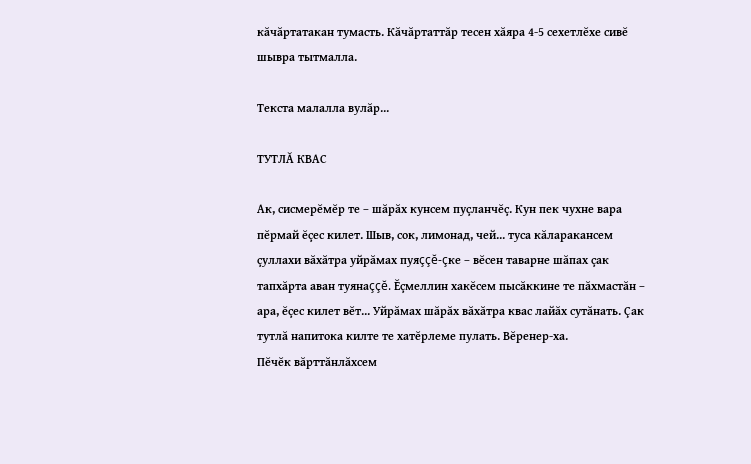кăчăртатакан тумасть. Кăчăртаттăр тесен хăяра 4-5 сехетлĕхе сивĕ шывра тытмалла.

Текста малалла вулăр...

ТУТЛĂ КВАС

Ак, сисмерĕмĕр те – шăрăх кунсем пуçланчĕç. Кун пек чухне вара пĕрмай ĕçес килет. Шыв, сок, лимонад, чей... туса кăларакансем çуллахи вăхăтра уйрăмах пуяççĕ-çке – вĕсен таварне шăпах çак тапхăрта аван туянаççĕ. Ĕçмеллин хакĕсем пысăккине те пăхмастăн – ара, ĕçес килет вĕт... Уйрăмах шăрăх вăхăтра квас лайăх сутăнать. Çак тутлă напитока килте те хатĕрлеме пулать. Вĕренер-ха.
Пĕчĕк вăрттăнлăхсем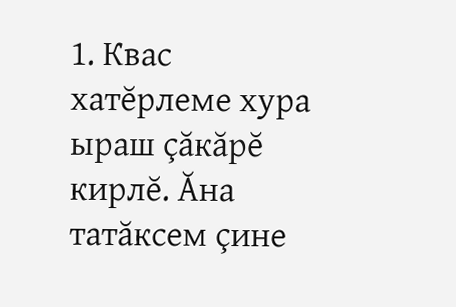1. Квас хатĕрлеме хура ыраш çăкăрĕ кирлĕ. Ăна татăксем çине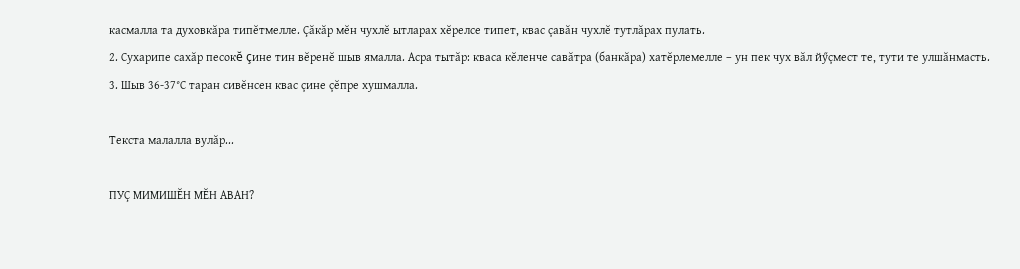касмалла та духовкăра типĕтмелле. Çăкăр мĕн чухлĕ ытларах хĕрелсе типет, квас çавăн чухлĕ тутлăрах пулать.
2. Сухарипе сахăр песокĕ çине тин вĕренĕ шыв ямалла. Асра тытăр: кваса кĕленче савăтра (банкăра) хатĕрлемелле – ун пек чух вăл йӳçмест те, тути те улшăнмасть.
3. Шыв 36-37°С таран сивĕнсен квас çине çĕпре хушмалла.

Текста малалла вулăр...

ПУÇ МИМИШĔН МĔН АВАН?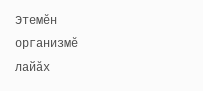Этемĕн организмĕ лайăх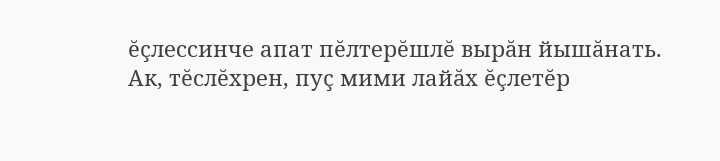ĕçлессинче апат пĕлтерĕшлĕ вырăн йышăнать. Ак, тĕслĕхрен, пуç мими лайăх ĕçлетĕр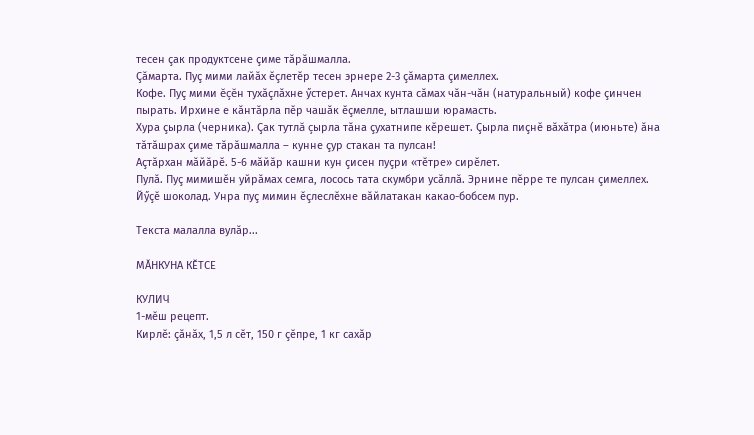тесен çак продуктсене çиме тăрăшмалла.
Çăмарта. Пуç мими лайăх ĕçлетĕр тесен эрнере 2-3 çăмарта çимеллех.
Кофе. Пуç мими ĕçĕн тухăçлăхне ӳстерет. Анчах кунта сăмах чăн-чăн (натуральный) кофе çинчен пырать. Ирхине е кăнтăрла пĕр чашăк ĕçмелле, ытлашши юрамасть.
Хура çырла (черника). Çак тутлă çырла тăна çухатнипе кĕрешет. Çырла пиçнĕ вăхăтра (июньте) ăна тăтăшрах çиме тăрăшмалла – кунне çур стакан та пулсан!
Аçтăрхан мăйăрĕ. 5-6 мăйăр кашни кун çисен пуçри «тĕтре» сирĕлет.
Пулă. Пуç мимишĕн уйрăмах семга, лосось тата скумбри усăллă. Эрнине пĕрре те пулсан çимеллех.
Йӳçĕ шоколад. Унра пуç мимин ĕçлеслĕхне вăйлатакан какао-бобсем пур.

Текста малалла вулăр...

МĂНКУНА КĔТСЕ

КУЛИЧ
1-мĕш рецепт.
Кирлĕ: çăнăх, 1,5 л сĕт, 150 г çĕпре, 1 кг сахăр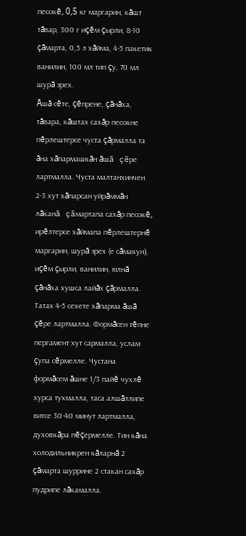песокĕ, 0,5 кг маргарин, кăшт тăвар, 300 г иçĕм çырли, 8-10 çăмарта, 0,5 л хăйма, 4-5 пакетик ванилин, 100 мл тип çу, 70 мл шурă эрех.
Ăшă сĕте, çĕпрене, çăнăха, тăвара, кăштах сахăр песокне пĕрлештерсе чуста çăрмалла та ăна хăпармашкăн ăшă çĕре лартмалла. Чуста малтанхинчен 2-3 хут хăпарсан уйрăммăн лăканă çăмартапа сахăр песокĕ, ирĕлтерсе хăймапа пĕрлештернĕ маргарин, шурă эрех (е сăмакун), иçĕм çырли, ванилин, юлнă çăнăха хушса лайăх çăрмалла. Татах 4-5 сехете хăпарма ăшă çĕре лартмалла. Формăсен тĕпне пергамент хут сармалла, услам çупа сĕрмелле. Чустана формăсем ăшне 1/3 пайĕ чухлĕ хурса тухмалла, таса алшăллипе витсе 30-40 минут лартмалла, духовкăра пĕçермелле. Тин кăна холодильникрен кăларнă 2 çăмарта шуррине 2 стакан сахăр пудрипе лăкамалла.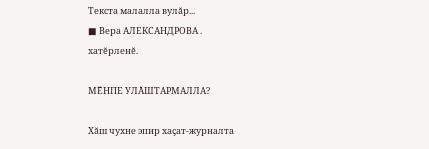Текста малалла вулăр...
■ Вера АЛЕКСАНДРОВА .
хатĕрленĕ.

МĔНПЕ УЛĂШТАРМАЛЛА?

Хăш чухне эпир хаçат-журналта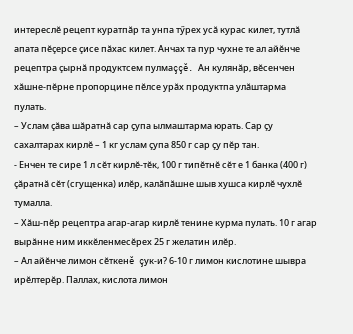интереслĕ рецепт куратпăр та унпа тӳрех усă курас килет, тутлă апата пĕçерсе çисе пăхас килет. Анчах та пур чухне те ал айĕнче рецептра çырнă продуктсем пулмаççĕ. Ан кулянăр, вĕсенчен хăшне-пĕрне пропорцине пĕлсе урăх продуктпа улăштарма пулать.
– Услам çăва шăратнă сар çупа ылмаштарма юрать. Сар çу сахалтарах кирлĕ – 1 кг услам çупа 850 г сар çу пĕр тан.
- Енчен те сире 1 л сĕт кирлĕ-тĕк, 100 г типĕтнĕ сĕт е 1 банка (400 г) çăратнă сĕт (сгущенка) илĕр, калăпăшне шыв хушса кирлĕ чухлĕ тумалла.
– Хăш-пĕр рецептра агар-агар кирлĕ тенине курма пулать. 10 г агар вырăнне ним иккĕленмесĕрех 25 г желатин илĕр.
– Ал айĕнче лимон сĕткенĕ çук-и? 6-10 г лимон кислотине шывра ирĕлтерĕр. Паллах, кислота лимон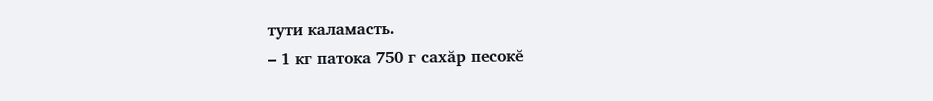тути каламасть.
– 1 кг патока 750 г сахăр песокĕ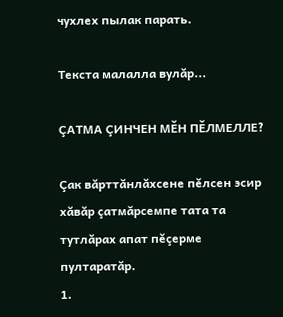чухлех пылак парать.

Текста малалла вулăр...

ÇАТМА ÇИНЧЕН МĔН ПĔЛМЕЛЛЕ?

Çак вăрттăнлăхсене пĕлсен эсир хăвăр çатмăрсемпе тата та тутлăрах апат пĕçерме пултаратăр.
1.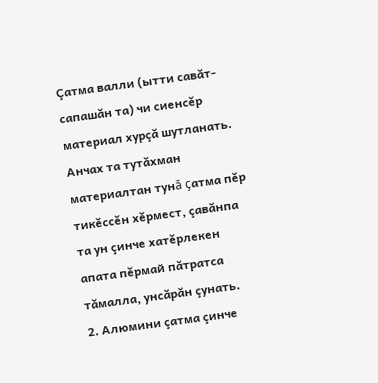Çатма валли (ытти савăт-сапашăн та) чи сиенсĕр материал хурçă шутланать. Анчах та тутăхман материалтан тунă çатма пĕр тикĕссĕн хĕрмест, çавăнпа та ун çинче хатĕрлекен апата пĕрмай пăтратса тăмалла, унсăрăн çунать.
2. Алюмини çатма çинче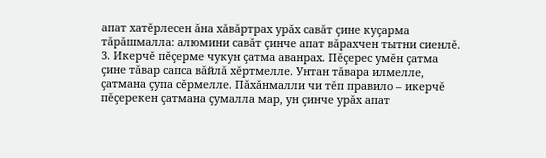апат хатĕрлесен ăна хăвăртрах урăх савăт çине куçарма тăрăшмалла: алюмини савăт çинче апат вăрахчен тытни сиенлĕ.
3. Икерчĕ пĕçерме чукун çатма аванрах. Пĕçерес умĕн çатма çине тăвар сапса вăйлă хĕртмелле. Унтан тăвара илмелле, çатмана çупа сĕрмелле. Пăхăнмалли чи тĕп правило – икерчĕ пĕçерекен çатмана çумалла мар, ун çинче урăх апат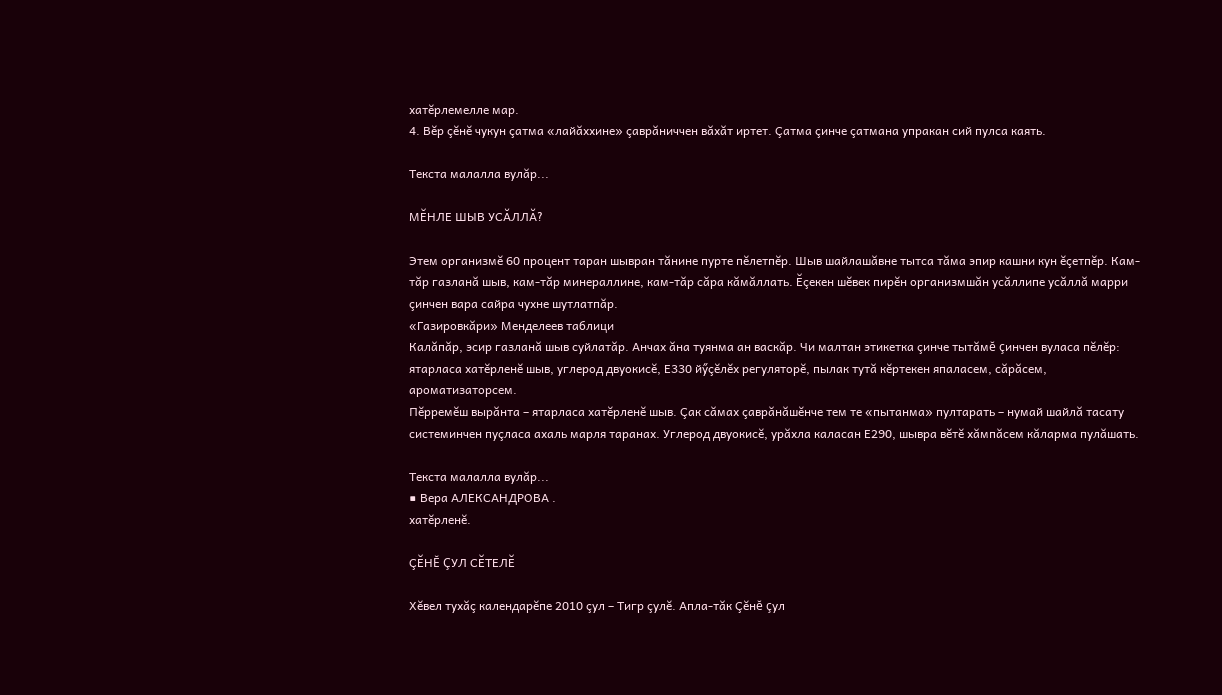хатĕрлемелле мар.
4. Вĕр çĕнĕ чукун çатма «лайăххине» çаврăниччен вăхăт иртет. Çатма çинче çатмана упракан сий пулса каять.

Текста малалла вулăр...

МĔНЛЕ ШЫВ УСĂЛЛĂ?

Этем организмĕ 60 процент таран шывран тăнине пурте пĕлетпĕр. Шыв шайлашăвне тытса тăма эпир кашни кун ĕçетпĕр. Кам-тăр газланă шыв, кам-тăр минераллине, кам-тăр сăра кăмăллать. Ĕçекен шĕвек пирĕн организмшăн усăллипе усăллă марри çинчен вара сайра чухне шутлатпăр.
«Газировкăри» Менделеев таблици
Калăпăр, эсир газланă шыв суйлатăр. Анчах ăна туянма ан васкăр. Чи малтан этикетка çинче тытăмĕ çинчен вуласа пĕлĕр: ятарласа хатĕрленĕ шыв, углерод двуокисĕ, Е330 йӳçĕлĕх регуляторĕ, пылак тутă кĕртекен япаласем, сăрăсем, ароматизаторсем.
Пĕрремĕш вырăнта – ятарласа хатĕрленĕ шыв. Çак сăмах çаврăнăшĕнче тем те «пытанма» пултарать – нумай шайлă тасату системинчен пуçласа ахаль марля таранах. Углерод двуокисĕ, урăхла каласан Е290, шывра вĕтĕ хăмпăсем кăларма пулăшать.

Текста малалла вулăр...
■ Вера АЛЕКСАНДРОВА .
хатĕрленĕ.

ÇĔНĔ ÇУЛ СĔТЕЛĔ

Хĕвел тухăç календарĕпе 2010 çул – Тигр çулĕ. Апла-тăк Çĕнĕ çул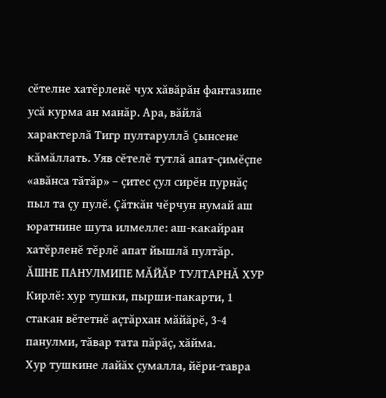сĕтелне хатĕрленĕ чух хăвăрăн фантазипе усă курма ан манăр. Ара, вăйлă характерлă Тигр пултаруллă çынсене кăмăллать. Уяв сĕтелĕ тутлă апат-çимĕçпе «авăнса тăтăр» – çитес çул сирĕн пурнăç пыл та çу пулĕ. Çăткăн чĕрчун нумай аш юратнине шута илмелле: аш-какайран хатĕрленĕ тĕрлĕ апат йышлă пултăр.
ĂШНЕ ПАНУЛМИПЕ МĂЙĂР ТУЛТАРНĂ ХУР
Кирлĕ: хур тушки, пырши-пакарти, 1 стакан вĕтетнĕ аçтăрхан мăйăрĕ, 3-4 панулми, тăвар тата пăрăç, хăйма.
Хур тушкине лайăх çумалла, йĕри-тавра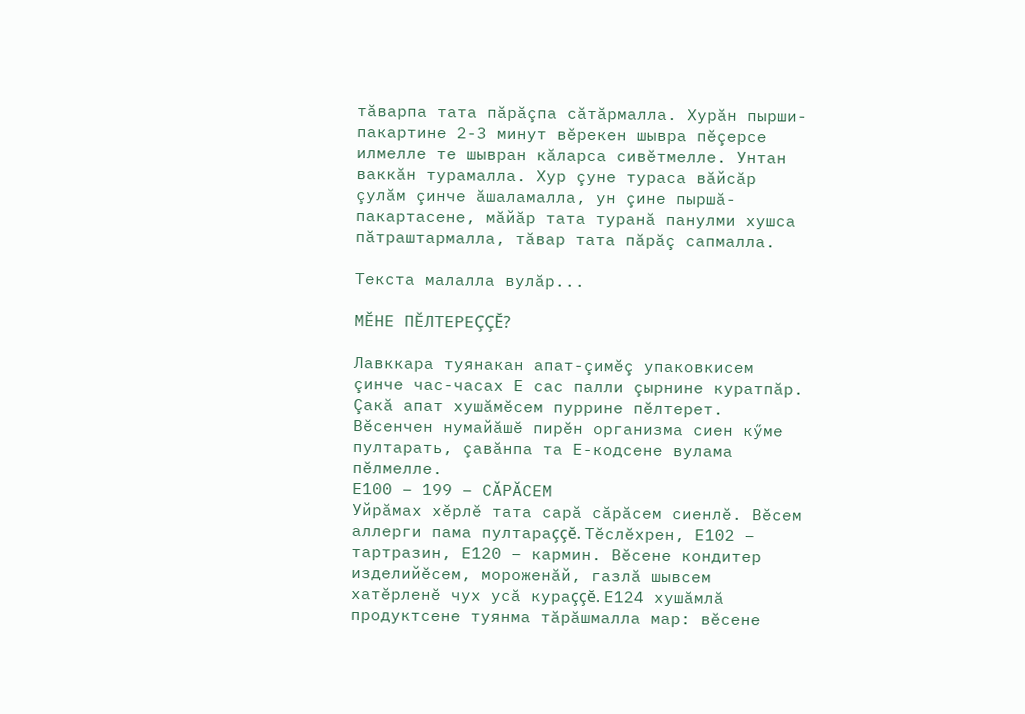тăварпа тата пăрăçпа сăтăрмалла. Хурăн пырши-пакартине 2-3 минут вĕрекен шывра пĕçерсе илмелле те шывран кăларса сивĕтмелле. Унтан ваккăн турамалла. Хур çуне тураса вăйсăр çулăм çинче ăшаламалла, ун çине пыршă-пакартасене, мăйăр тата туранă панулми хушса пăтраштармалла, тăвар тата пăрăç сапмалла.

Текста малалла вулăр...

МĔНЕ ПĔЛТЕРЕÇÇĔ?

Лавккара туянакан апат-çимĕç упаковкисем çинче час-часах Е сас палли çырнине куратпăр. Çакă апат хушăмĕсем пуррине пĕлтерет. Вĕсенчен нумайăшĕ пирĕн организма сиен кӳме пултарать, çавăнпа та Е-кодсене вулама пĕлмелле.
Е100 – 199 – СĂРĂСЕМ
Уйрăмах хĕрлĕ тата сарă сăрăсем сиенлĕ. Вĕсем аллерги пама пултараççĕ. Тĕслĕхрен, Е102 – тартразин, Е120 – кармин. Вĕсене кондитер изделийĕсем, мороженăй, газлă шывсем хатĕрленĕ чух усă кураççĕ. Е124 хушăмлă продуктсене туянма тăрăшмалла мар: вĕсене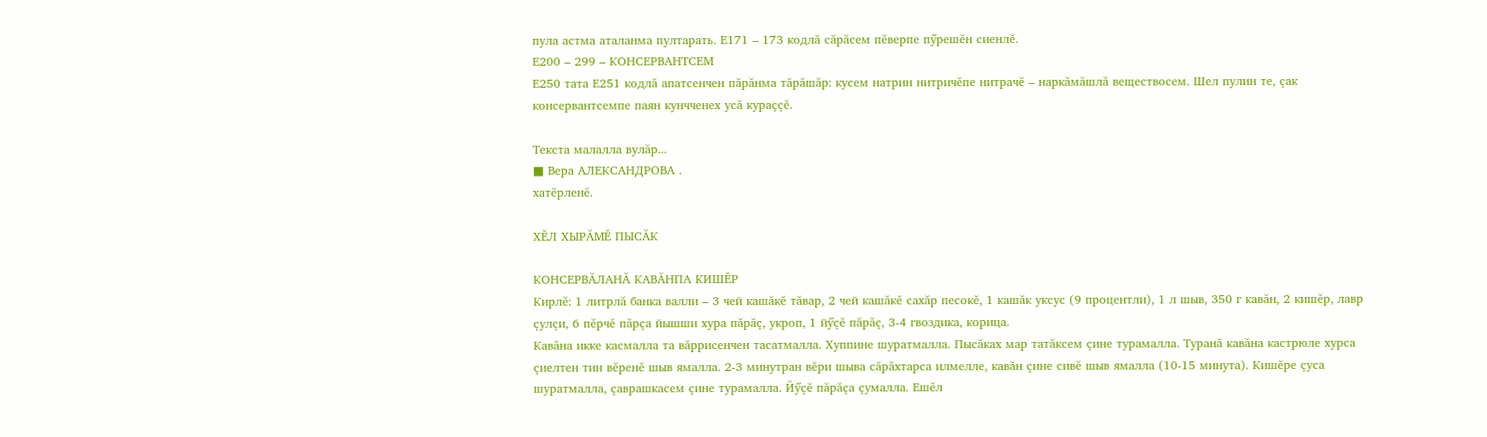пула астма аталанма пултарать. Е171 – 173 кодлă сăрăсем пĕверпе пӳрешĕн сиенлĕ.
Е200 – 299 – КОНСЕРВАНТСЕМ
Е250 тата Е251 кодлă апатсенчен пăрăнма тăрăшăр: кусем натрин нитричĕпе нитрачĕ – наркăмăшлă веществосем. Шел пулин те, çак консервантсемпе паян кунчченех усă кураççĕ.

Текста малалла вулăр...
■ Вера АЛЕКСАНДРОВА .
хатĕрленĕ.

ХĔЛ ХЫРĂМĔ ПЫСĂК

КОНСЕРВĂЛАНĂ КАВĂНПА КИШĔР
Кирлĕ: 1 литрлă банка валли – 3 чей кашăкĕ тăвар, 2 чей кашăкĕ сахăр песокĕ, 1 кашăк уксус (9 процентли), 1 л шыв, 350 г кавăн, 2 кишĕр, лавр çулçи, 6 пĕрчĕ пăрçа йышши хура пăрăç, укроп, 1 йӳçĕ пăрăç, 3-4 гвоздика, корица.
Кавăна икке касмалла та вăррисенчен тасатмалла. Хуппине шуратмалла. Пысăках мар татăксем çине турамалла. Туранă кавăна кастрюле хурса çиелтен тин вĕренĕ шыв ямалла. 2-3 минутран вĕри шыва сăрăхтарса илмелле, кавăн çине сивĕ шыв ямалла (10-15 минута). Кишĕре çуса шуратмалла, çаврашкасем çине турамалла. Йӳçĕ пăрăçа çумалла. Ешĕл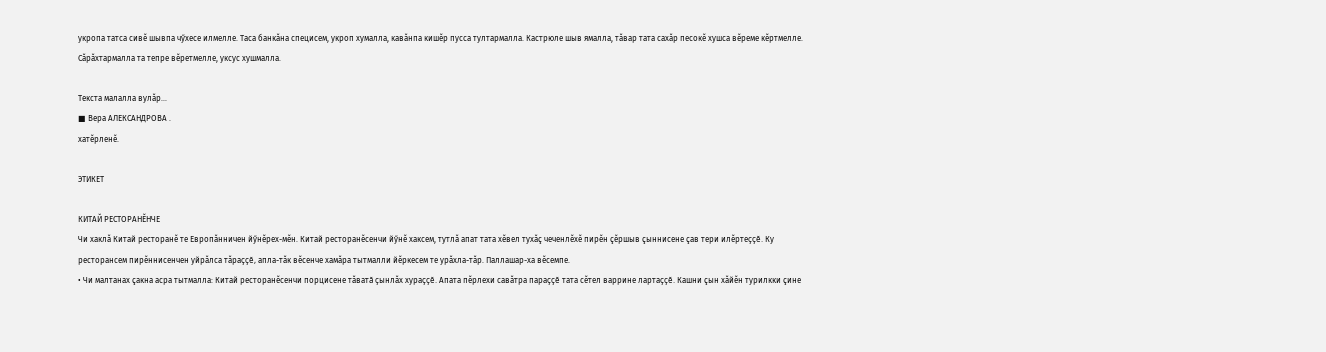укропа татса сивĕ шывпа чӳхесе илмелле. Таса банкăна специсем, укроп хумалла, кавăнпа кишĕр пусса тултармалла. Кастрюле шыв ямалла, тăвар тата сахăр песокĕ хушса вĕреме кĕртмелле. Сăрăхтармалла та тепре вĕретмелле, уксус хушмалла.

Текста малалла вулăр...
■ Вера АЛЕКСАНДРОВА .
хатĕрленĕ.

ЭТИКЕТ

КИТАЙ РЕСТОРАНĔНЧЕ
Чи хаклă Китай ресторанĕ те Европăнничен йӳнĕрех-мĕн. Китай ресторанĕсенчи йӳнĕ хаксем, тутлă апат тата хĕвел тухăç чеченлĕхĕ пирĕн çĕршыв çыннисене çав тери илĕртеççĕ. Ку ресторансем пирĕннисенчен уйрăлса тăраççĕ, апла-тăк вĕсенче хамăра тытмалли йĕркесем те урăхла-тăр. Паллашар-ха вĕсемпе.
• Чи малтанах çакна асра тытмалла: Китай ресторанĕсенчи порцисене тăватă çынлăх хураççĕ. Апата пĕрлехи савăтра параççĕ тата сĕтел варрине лартаççĕ. Кашни çын хăйĕн турилкки çине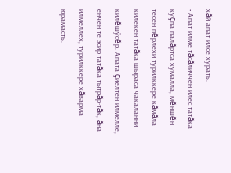хăй апат илсе хурать.
• Апат илме тăсăличчен илес татăка куçпа палăртса хумалла, мĕншĕн тесен пĕрлехи турилккере кăмăла килекен татăка шыраса чакаланни килĕшӳсĕр. Апата çиелтен илмелле, енчен те эсир татăка тытрăр-тăк, ăна илмеллех, турилккере хăварма юрамасть.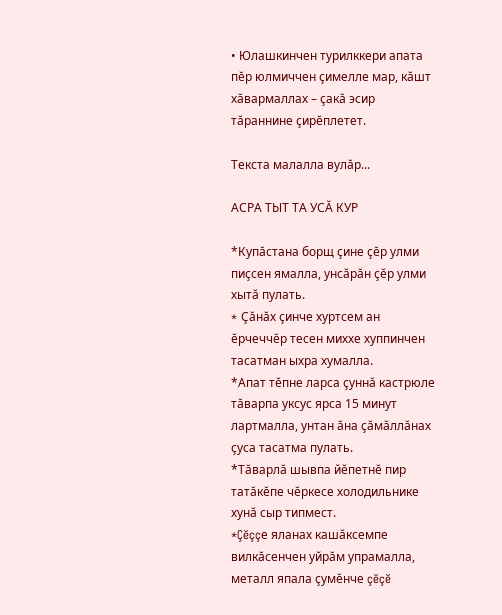• Юлашкинчен турилккери апата пĕр юлмиччен çимелле мар, кăшт хăвармаллах – çакă эсир тăраннине çирĕплетет.

Текста малалла вулăр...

АСРА ТЫТ ТА УСĂ КУР

*Купăстана борщ çине çĕр улми пиçсен ямалла, унсăрăн çĕр улми хытă пулать.
* Çăнăх çинче хуртсем ан ĕрчеччĕр тесен миххе хуппинчен тасатман ыхра хумалла.
*Апат тĕпне ларса çуннă кастрюле тăварпа уксус ярса 15 минут лартмалла, унтан ăна çăмăллăнах çуса тасатма пулать.
*Тăварлă шывпа йĕпетнĕ пир татăкĕпе чĕркесе холодильнике хунă сыр типмест.
*Çĕççе яланах кашăксемпе вилкăсенчен уйрăм упрамалла, металл япала çумĕнче çĕçĕ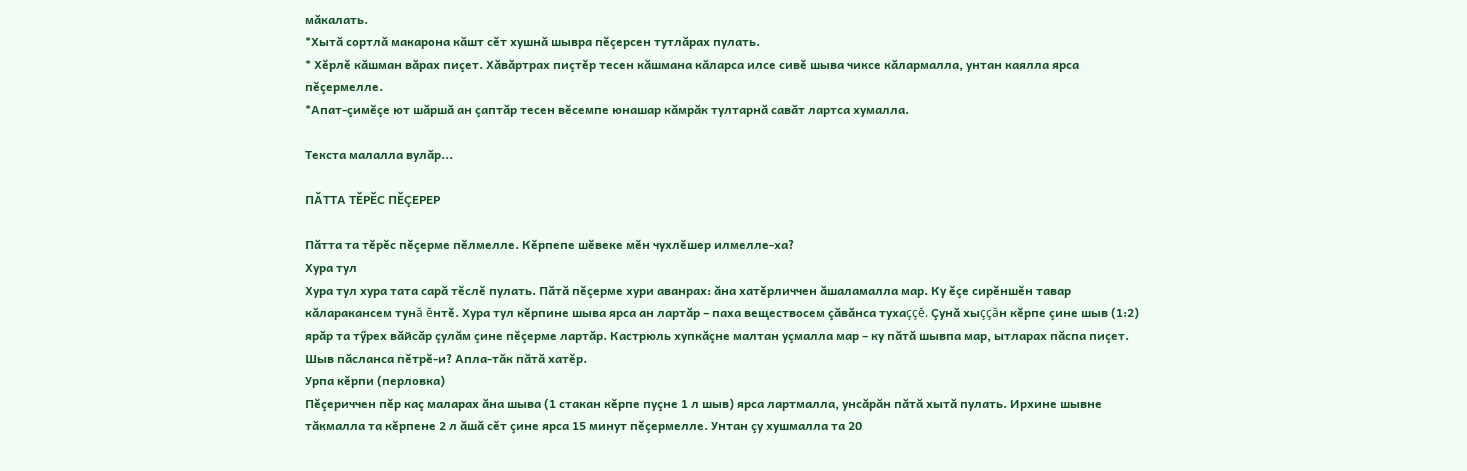мăкалать.
*Хытă сортлă макарона кăшт сĕт хушнă шывра пĕçерсен тутлăрах пулать.
* Хĕрлĕ кăшман вăрах пиçет. Хăвăртрах пиçтĕр тесен кăшмана кăларса илсе сивĕ шыва чиксе кăлармалла, унтан каялла ярса пĕçермелле.
*Апат-çимĕçе ют шăршă ан çаптăр тесен вĕсемпе юнашар кăмрăк тултарнă савăт лартса хумалла.

Текста малалла вулăр...

ПĂТТА ТĔРĔС ПĔÇЕРЕР

Пăтта та тĕрĕс пĕçерме пĕлмелле. Кĕрпепе шĕвеке мĕн чухлĕшер илмелле-ха?
Хура тул
Хура тул хура тата сарă тĕслĕ пулать. Пăтă пĕçерме хури аванрах: ăна хатĕрличчен ăшаламалла мар. Ку ĕçе сирĕншĕн тавар кăларакансем тунă ĕнтĕ. Хура тул кĕрпине шыва ярса ан лартăр – паха веществосем çăвăнса тухаççĕ. Çунă хыççăн кĕрпе çине шыв (1:2) ярăр та тӳрех вăйсăр çулăм çине пĕçерме лартăр. Кастрюль хупкăçне малтан уçмалла мар – ку пăтă шывпа мар, ытларах пăспа пиçет. Шыв пăсланса пĕтрĕ-и? Апла-тăк пăтă хатĕр.
Урпа кĕрпи (перловка)
Пĕçериччен пĕр каç маларах ăна шыва (1 стакан кĕрпе пуçне 1 л шыв) ярса лартмалла, унсăрăн пăтă хытă пулать. Ирхине шывне тăкмалла та кĕрпене 2 л ăшă сĕт çине ярса 15 минут пĕçермелле. Унтан çу хушмалла та 20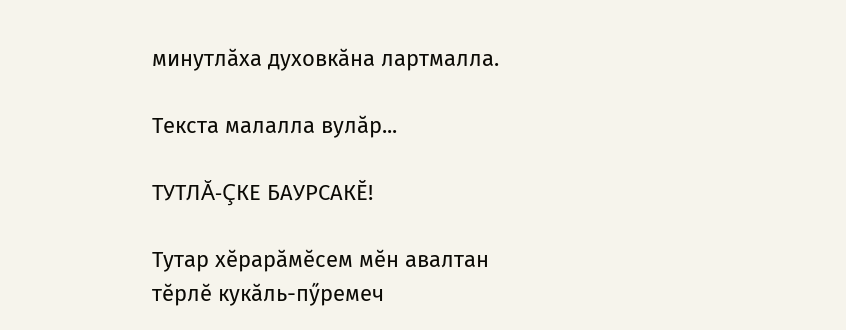минутлăха духовкăна лартмалла.

Текста малалла вулăр...

ТУТЛĂ-ÇКЕ БАУРСАКĔ!

Тутар хĕрарăмĕсем мĕн авалтан тĕрлĕ кукăль-пӳремеч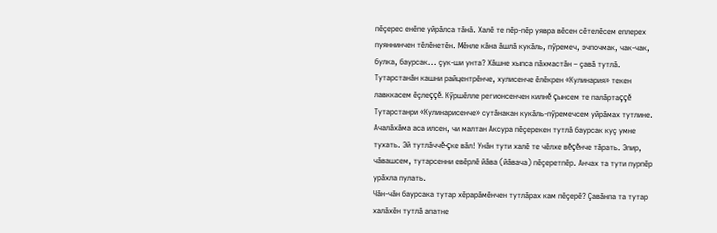пĕçерес енĕпе уйрăлса тăнă. Халĕ те пĕр-пĕр уявра вĕсен сĕтелĕсем еплерех пуяннинчен тĕлĕнетĕн. Мĕнле кăна ăшлă кукăль, пӳремеч, эчпочмак, чак-чак, булка, баурсак... çук-ши унта? Хăшне хыпса пăхмастăн – çавă тутлă. Тутарстанăн кашни райцентрĕнче, хулисенче ĕлĕкрен «Кулинария» текен лавккасем ĕçлеççĕ. Кӳршĕлле регионсенчен килнĕ çынсем те палăртаççĕ Тутарстанри «Кулинарисенче» сутăнакан кукăль-пӳремечсем уйрăмах тутлине. Ачалăхăма аса илсен, чи малтан Аксура пĕçерекен тутлă баурсак куç умне тухать. Эй тутлăччĕ-çке вăл! Унăн тути халĕ те чĕлхе вĕçĕнче тăрать. Эпир, чăвашсем, тутарсенни евĕрлĕ йăва (йăвача) пĕçеретпĕр. Анчах та тути пурпĕр урăхла пулать.
Чăн-чăн баурсака тутар хĕрарăмĕнчен тутлăрах кам пĕçерĕ? Çавăнпа та тутар халăхĕн тутлă апатне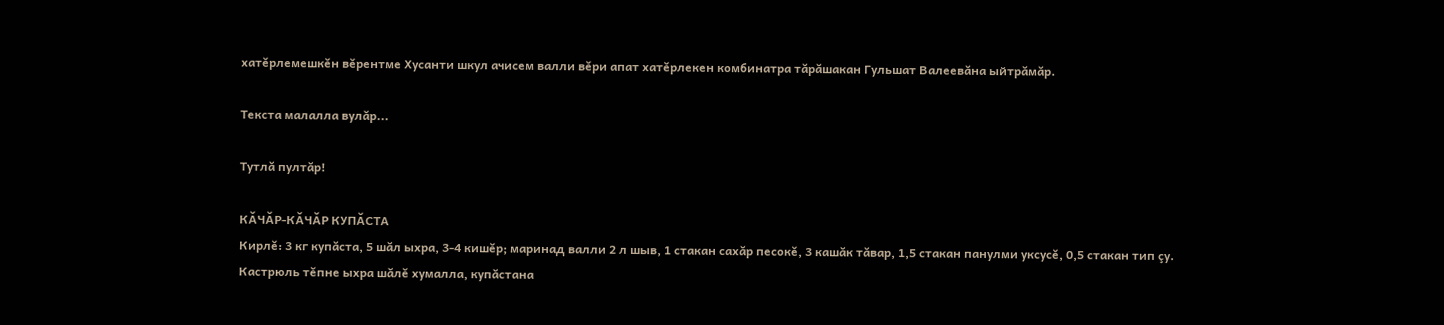хатĕрлемешкĕн вĕрентме Хусанти шкул ачисем валли вĕри апат хатĕрлекен комбинатра тăрăшакан Гульшат Валеевăна ыйтрăмăр.

Текста малалла вулăр...

Тутлă пултăр!

КĂЧĂР-КĂЧĂР КУПĂСТА
Кирлĕ: 3 кг купăста, 5 шăл ыхра, 3-4 кишĕр; маринад валли 2 л шыв, 1 стакан сахăр песокĕ, 3 кашăк тăвар, 1,5 стакан панулми уксусĕ, 0,5 стакан тип çу.
Кастрюль тĕпне ыхра шăлĕ хумалла, купăстана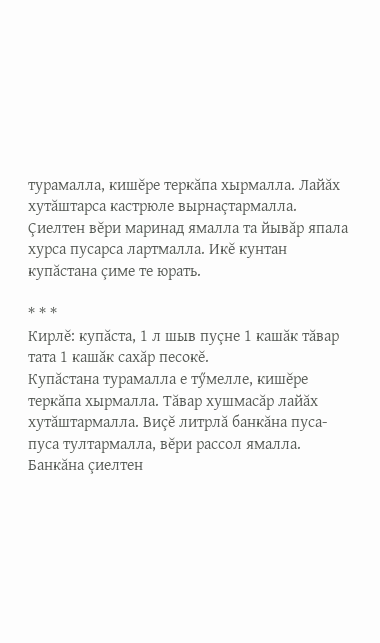турамалла, кишĕре теркăпа хырмалла. Лайăх хутăштарса кастрюле вырнаçтармалла. Çиелтен вĕри маринад ямалла та йывăр япала хурса пусарса лартмалла. Икĕ кунтан купăстана çиме те юрать.

* * *
Кирлĕ: купăста, 1 л шыв пуçне 1 кашăк тăвар тата 1 кашăк сахăр песокĕ.
Купăстана турамалла е тӳмелле, кишĕре теркăпа хырмалла. Тăвар хушмасăр лайăх хутăштармалла. Виçĕ литрлă банкăна пуса-пуса тултармалла, вĕри рассол ямалла. Банкăна çиелтен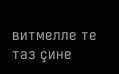витмелле те таз çине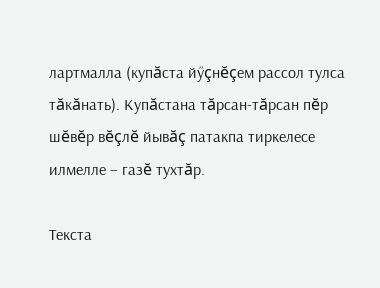лартмалла (купăста йӳçнĕçем рассол тулса тăкăнать). Купăстана тăрсан-тăрсан пĕр шĕвĕр вĕçлĕ йывăç патакпа тиркелесе илмелле – газĕ тухтăр.

Текста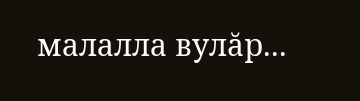малалла вулăр...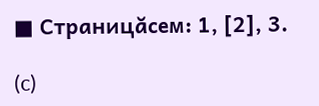■ Страницăсем: 1, [2], 3.

(c)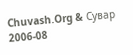Chuvash.Org & Сувар 2006-08